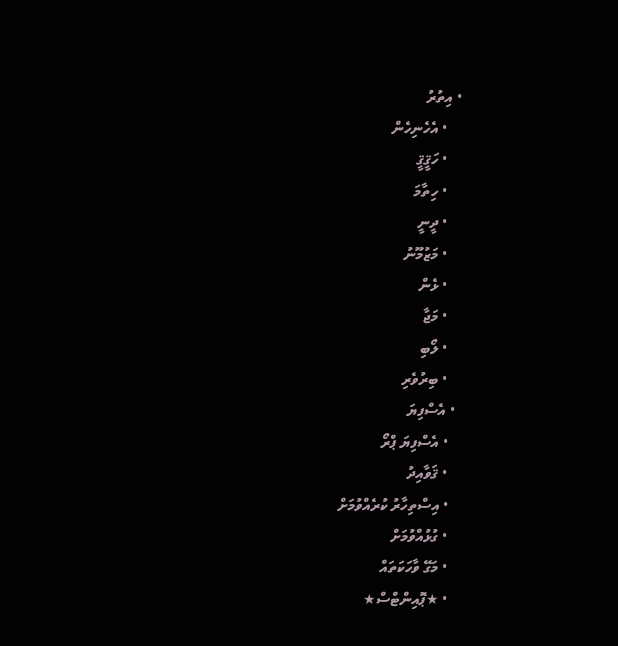• އިތުރު
    • އެހެނިހެން
    • ހަޤީޤީ
    • ހިތާމަ
    • ދީނީ
    • މަޒުމޫނު
    • ޅެން
    • މަޖާ
    • ލޯބި
    • ބިރުވެރި
  • އެސްފިޔަ
    • އެސްފިޔަ ޕްރޯ
    • ޤަވާއިދު
    • އިސްތިހާރު ކުރެއްވުމަށް
    • ގުޅުއްވުމަށް
    • މަގޭ ވާހަކަތައް
    • ★ޕޮއިންޓްސް★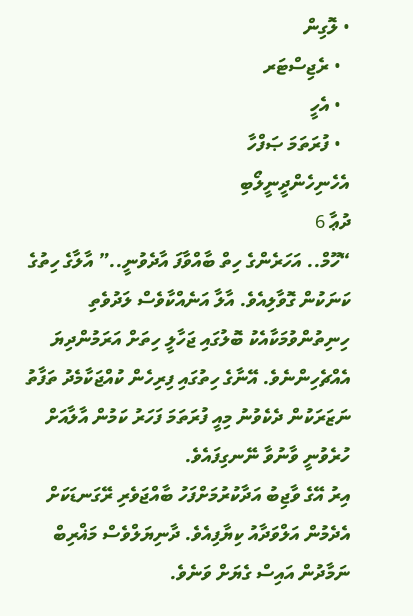• ލޮގިން
  • ރެޖިސްޓަރ
  • އެހީ
  • ފުރަތަމަ ޞަފްހާ
އެހެނިހެންދީނީލޯބި
ދުޢާ 6
“ހޫމް.. އަހަރެންގެ ހިތް ބާއްވާފަ އާދެވުނީ..” އާލާގެ ހިތުގެ ކަނަކުން ގޮވާލިއެވެ. އާލާ އަނެއްކާވެސް ލަދުވެތި ހިނިތުންވުމަކާއެކު ބޮލުގައި ޖަހާލީ ހިތަށް އަރަމުންދިޔަ އެއްޗެހިންނެވެ. އޭނާގެ ހިތުގައި ފިރިހެން ކުއްޖަކާމެދު ތަފާތު ނަޒަރަކުން ދެކެވުނު މިއީ ފުރަތަމަ ފަހަރު ކަމުން އާލާއަށް ހުރެވުނީ ވާނުވާ ނޭނގިފައެވެ.
އިރު އޭގެ ވާޖިބު އަދާކުރުމަށްފަހު ބާއްޖަވެރި ރޭގަނޑަކަށް އެދެމުން އަލްވަދާއު ކިޔާފިއެވެ. ދާނިޔަލްވެސް މަޣްރިބް ނަމާދުން އައިސް ގެޔަށް ވަނެވެ.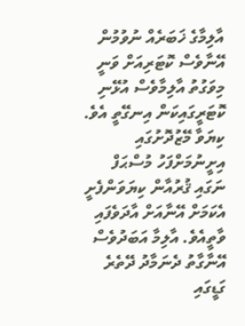އާލިމާގެ ޚަބަރެއް ނުވުމުން އޭނާވެސް ކޮޓަރިއަށް ވަނީ މިވަގުތު އާލިމާވެސް އުޅޭނި ކޮޓަރީގައިކަން އިނގޭތީ އެވެ. ކިޔަވާ މޭޒުދޮށުގައި އިށީނުމަށްފަހު މުސްޙަފް ނަގައި ޤުރުއާން ކިޔަވަންފެށީ އެކަމަށް އޭނާއަށް އާދަވެފައި ވާތީއެވެ. އާލިމާ އަބަދުވެސް އޭނާގާތު ދެނަމާދު ދޭތެރެ ގަޑީގައި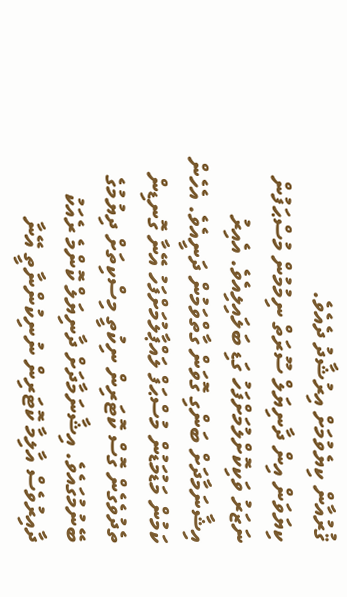ޤުރުއާން ކިޔެވުމަށް އިރުޝާދު ދެއެވެ.
ކިޔަވަން އިން ދާނިޔަލް ސޫރަތް ނިމުމުން މުސްޙަފުން ނަޒަރު ވަކިކޮށްލުމަށްފަހު ގަޑި ބަލައިލިއެވެ. އެއިރު އިޝާނަމާދަށް ބަންގި ގޮވަން ގާތްވަމުން ދަނީއެވެ. އެހެން ކަމުން މަޑުމަޑުން މުސްޙަފް ލައްޕާލުމަށްފަހު އޭނާ ގޮނޑިން ތެދުވެގެން ގޮސް ކޮޓަރިން ނިކުތީ މިސްކިތަށް ދިޔުމުގެ ބޭނުމުގައެވެ. އިޝާނަމާދަށް ދާނިޔަލް ކޮންމެ ރެއަކު ދާއިރުވެސް އާލިމާ ކޮޓަރިން ނުނިކުންނާތީ އޭނާ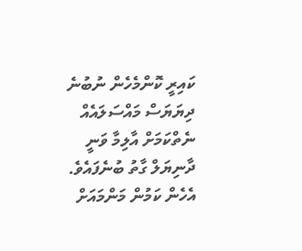ކައިރީ ކޮންމެހެން ނުބުނެ ދިޔަޔަސް މައްސަލައެއް ނެތްކަމަށް އާލިމާ ވަނީ ދާނިޔަލް ގާތު ބުނެފައެވެ. އެހެން ކަމުން މަންމައަށް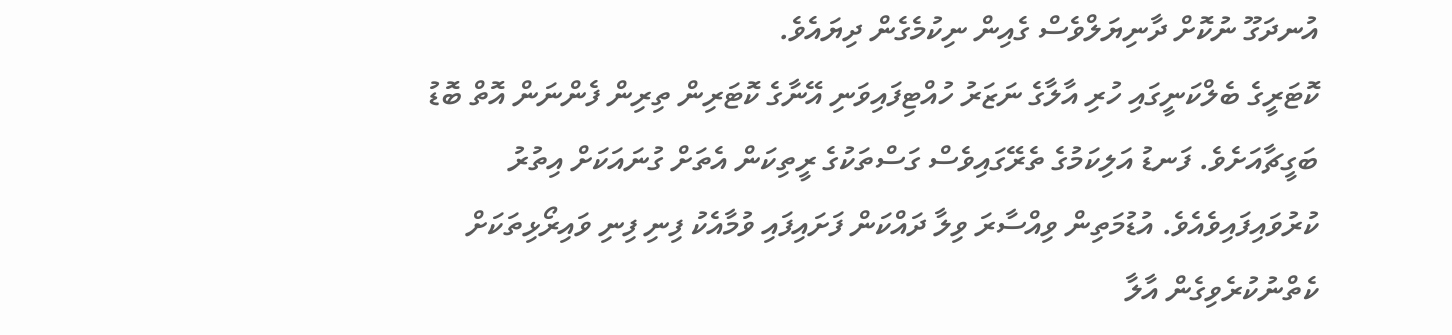އުނދަގޫ ނުކޮށް ދާނިޔަލްވެސް ގެއިން ނިކުމެގެން ދިޔައެވެ.
ކޮޓަރީގެ ބެލްކަނީގައި ހުރި އާލާގެ ނަޒަރު ހުއްޓިފައިވަނި އޭނާގެ ކޮޓަރިން ތިރިން ފެންނަން އޮތް ބޮޑު ބަގީޗާއަށެވެ. ފަނޑު އަލިކަމުގެ ތެރޭގައިވެސް ގަސްތަކުގެ ރީތިކަން އެތަށް ގުނައަކަށް އިތުރު ކުރުވައިފައިވެއެވެ. އުޑުމަތިން ވިއްސާރަ ވިލާ ދައްކަން ފަށައިފައި ވުމާއެކު ފިނި ފިނި ވައިރޯޅިތަކަށް ކެތްނުކުރެވިގެން އާލާ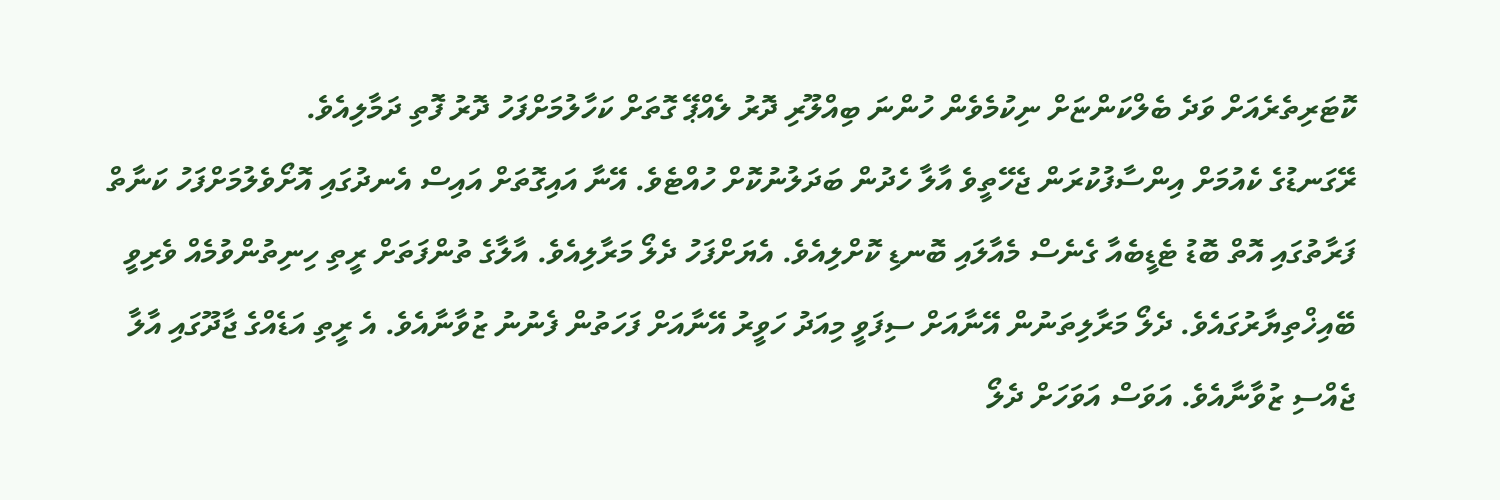ކޮޓަރިތެރެއަށް ވަދެ ބެލްކަންޏަށް ނިކުމެވެން ހުންނަ ބިއްލޫރި ދޮރު ލެއްޕޭ ގޮތަށް ކަހާލުމަށްފަހު ދޮރު ފޮތި ދަމާލިއެވެ.
ރޭގަނޑުގެ ކެއުމަށް އިންސާފުކުރަން ޖެހޭތީވެ އާލާ ހެދުން ބަދަލުނުކޮށް ހުއްޓެވެ. އޭނާ އައިގޮތަށް އައިސް އެނދުގައި އޮށޯވެލުމަށްފަހު ކަނާތް ފަރާތުގައި އޮތް ބޮޑު ޓެޑީބެއާ ގެނެސް މެއާލައި ބޮނޑި ކޮށްލިއެވެ. އެޔަށްފަހު ދެލޯ މަރާލިއެވެ. އާލާގެ ތުންފަތަށް ރީތި ހިނިތުންވުމެއް ވެރިވީ ބޭއިޚްތިޔާރުގައެވެ. ދެލޯ މަރާލިތަނުން އޭނާއަށް ސިފަވީ މިއަދު ހަވީރު އޭނާއަށް ފަހަތުން ފެނުނު ޒުވާނާއެވެ. އެ ރީތި އަޑެއްގެ ޖާދޫގައި އާލާ ޖެއްސި ޒުވާނާއެވެ. އަވަސް އަވަހަށް ދެލޯ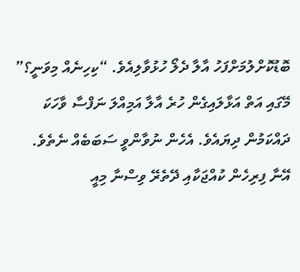ބޮޑުކޮށްލުމަށްފަހު އާލާ ދެލޯ ހުޅުވާލިއެވެ. “ކިހިނެއް މިވަނީ؟” މޭގައި އަތް އަޅާލައިގެން ހުރެ އާލާ އަމިއްލަ ނަފްސާ ވާހަކަ ދައްކަމުން ދިޔައެވެ. އެހެން ނުވާންވީ ސަބަބެއް ނެތެވެ.
އޭނާ ފިރިހެން ކުއްޖަކާއި ދޭތެރޭ ވިސްނާ މިއީ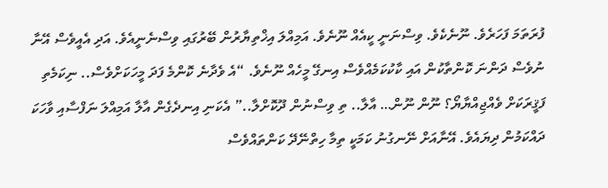ފުރަތަމަ ފަހަރެވެ. ނޫނެކެވެ. ވިސްނަނީ ކީއެއް ނޫނެވެ. އަމިއްލަ އިޚްތިޔާރުން ބޭރުގައި ވިސްނެނީއެވެ. އަދި އެއީވެސް އޭނާ ނުވެސް ދަންނަ ކޮންތާކުން އައި ކާކުކަމެއްވެސް އިނގޭ މީހެއް ނޫނެވެ. “އެ ވެދާނެ ކޮންމެ ފަދަ މީހަކަށްވެސް.. ނިކަމެތި ފަޤީރަކަށް ވެއްޖިއްޔާޔޯ؟ ނޫން ނޫން… އާލާ.. ތި ވިސްނުން ދޫކޮށްލާ..” އެކަނި އިނދެގެން އާލާ އަމިއްލަ ނަފްސާއި ވާހަކަ ދައްކަމުން ދިޔައެވެ. އޭނާއަށް ނޭނގުނު ކަމަކީ ތިމާ ހިތްނޭދޭ ކަންތައްވެސް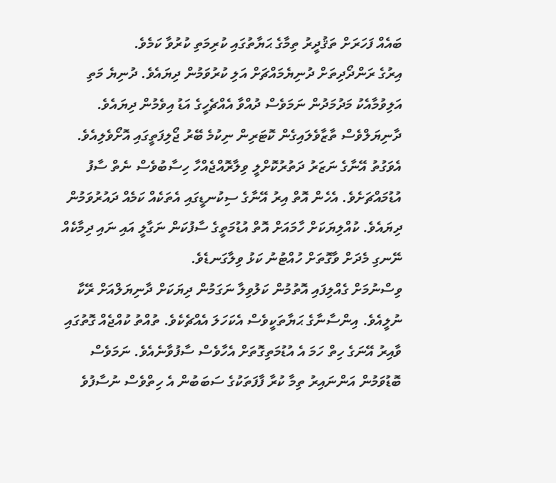ބައެއް ފަހަރަށް ތަޤުދީރު ތިމާގެ ޙަޔާތުގައި ކުރިމަތި ކުރުވާ ކަމެވެ.
އިރުގެ ރަންދޯދިތަށް ދުނިޔެމައްޗަށް އަލި ކުރުވަމުން ދިޔައެވެ. ދުނިޔެ މަތި އަލިވުމާއެކު މަދުމަދުން ނަމަވެސް ދުއްވާ އެއްޗެހީގެ އަޑު އިވެމުން ދިޔައެވެ. ދާނިޔަލްވެސް ތާޒާވެލައިގެން ކޮޓަރިން ނިކުމެ ބޭރު ޖޯލިފަތީގައި އޮށޯވެލިއެވެ. އެވަގުތު އޭނާގެ ނަޒަރު ދަތުރުކޮށްލީ ވިލާރޮއްޖެއްހާ ހިސާބުވެސް ނެތް ސާފު އުޑުމައްޗަށެވެ. އެހެން އޮތް އިރު އޭނާގެ ސިކުނޑީގައި އެތަކެއް ކަމެއް ދައުރުވަމުން ދިޔައެވެ. ކުއްލިޔަކަށް ހާމައަށް އޮތް އުޑުމަތީގެ ސާފުކަން ނަގާލީ އައި ނައި ދިމާކެއް ނޭނގި މެދަށް ވާގޮތަށް ހުއްޓުނު ކަޅު ވިލާގަނޑެވެ.
ވިސްނުމަށް ގެއްލިފައި އޮތުމުން ކަލުވިލާ ނަގަމުން ދިޔަކަށް ދާނިޔަލްއަށް ރޭކާ ނުލީއެވެ. އިންސާނާގެ ޙަޔާތަކީވެސް އެކަހަލަ އެއްޗެކެވެ. ތުއްތު ކުއްޖެއް ގޮތުގައި ވާއިރު އޭނަގެ ހިތް ހަމަ އެ އުޑުމަތިގޮތަށް އެހާވެސް ސާފުވާނެއެވެ. ނަމަވެސް ބޮޑުވަމުން އަންނައިރު ތިމާ ކުރާ ފާފަތަކުގެ ސަބަބުން އެ ހިތްވެސް ނުސާފުވެ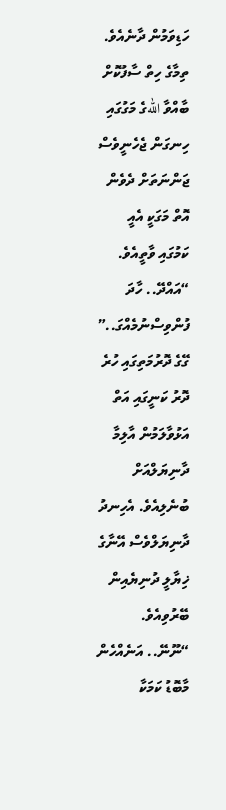ހަޑިވަމުން ދާނެއެވެ. ތިމާގެ ހިތް ސާފުކޮށް ބާއްވާ اللهގެ މަގުގައި ހިނގަން ޖެހެނީވެސް ޖަންނަތަށް ދެވެން އޮތް މަގަކީ އެއީ ކަމުގައި ވާތީއެވެ.
“އައްދޭ.. ހާދަ ފުންވިސްނުމެއްގަ..” ގޭގެ ދޮރުމަތިގައި ހުރެ ދޮރު ކަނީގައި އަތް އަޅުވާލަމުން އާލިމާ ދާނިޔަލްއަށް ބުނެލިއެވެ. އެހިނދު ދާނިޔަލްވެސް އޭނާގެ ޚިޔާލީ ދުނިޔެއިން ބޭރުވިއެވެ. “ނޫނޭ.. އަނެއްހެން މާބޮޑު ކަމަކާ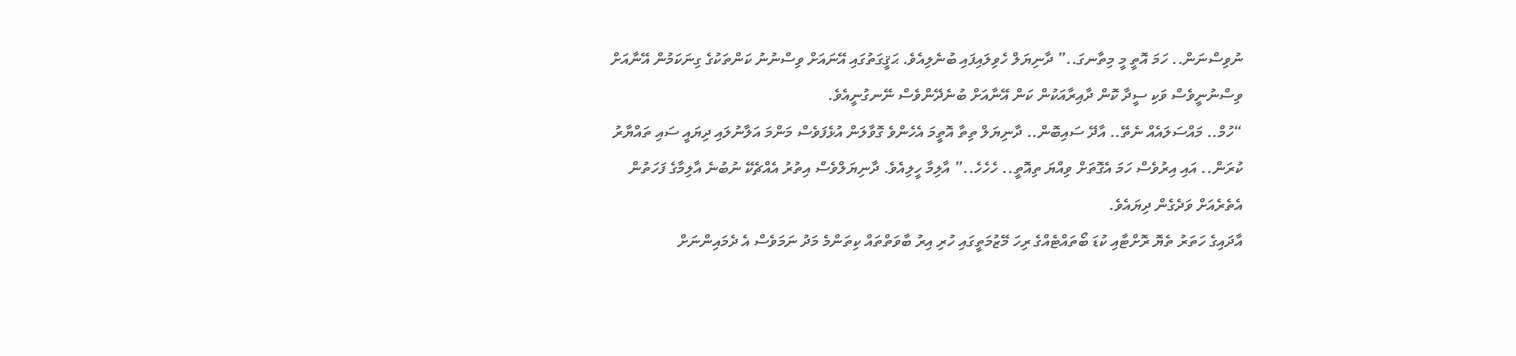ނުވިސްނަން.. ހަމަ އޮތީ މީ މިތާނގަ..” ދާނިޔަލް ހެވިލައިފައި ބުނެލިއެވެ. ޙަޤީގަތުގައި އޭނައަށް ވިސްނުނު ކަންތަކުގެ ގިނަކަމުން އޭނާއަށް ވިސްނުނީވެސް ވަކި ސީދާ ކޮން ދާއިރާއަކުން ކަން އޭނާއަށް ބުނެދޭންވެސް ނޭނގުނީއެވެ.
“ހުމް.. މައްސަލައެއް ނެތޭ.. އާދޭ ސައިބޮން.. ދާނިޔަލް ތިތާ އޮތީމަ އެހެންވެ ގޮވާލަން އުޅެފަވެސް މަންމަ އަލާނުލައި ދިޔައީ ސައި ތައްޔާރު ކުރަން.. އައި އިރުވެސް ހަމަ އެގޮތަށް ވިއްޔަ ތިއޮތީ.. ހެހެހެ..” އާލިމާ ހީލިއެވެ. ދާނިޔަލްވެސް އިތުރު އެއްޗެކޭ ނުބުނެ އާލިމާގެ ފަހަތުން އެތެރެއަށް ވަދެގެން ދިޔައެވެ.
އާދައިގެ ހަތަރު ތެޔޮ ރޮށްޓާއި ކުޑަ ބޯތައްޓެއްގެ ރިހަ މޭޒުމަތީގައި ހުރި އިރު ބާވަތްތައް ކިތަންމެ މަދު ނަމަވެސް އެ ދެމައިންނަށް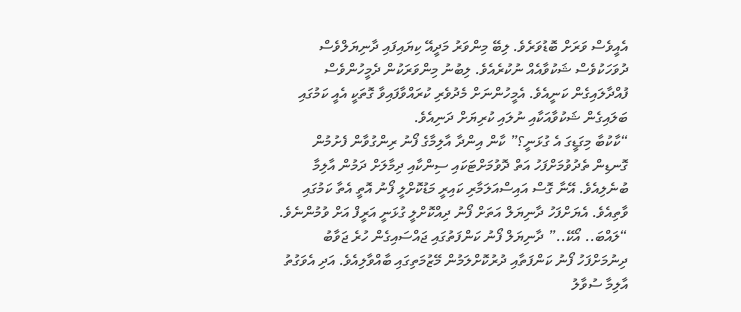އެއީވެސް ވަރަށް ބޮޑުވަރެވެ. ލިބޭ މިންވަރު މަދީއޭ ކިޔައިފައި ދާނިޔަލްވެސް ދުވަހަކުވެސް ޝަކުވާއެއް ނުކުރެއެވެ. ލިބުނު މިންވަރަކުން ދެމީހުންވެސް ފުއްދާލައިގެން ކަނީއެވެ. އެމީހުންނަށް މެދުވެރި ކުރައްވާފައިވާ ގޮތަކީ އެއީ ކަމުގައި ބަލައިގެން ޝަކުވާއަކާއި ނުލައި ކުރިޔަށް ދަނިއެވެ.
“ކާކުބާ މިގަޑީގަ އެ ގުޅަނީ؟” ކާން އިންދާ އާލިމާގެ ފޯނު ރިންގުވާން ފެށުމުން ގޮނޑިން ތެދުވުމަށްފަހު އަތް ދޮވުމަށްޓަކައި ސިންކާއި ދިމާލަށް ދަމުން އާލިމާ ބުނެލިއެވެ. އޭނާ ގޮސް އައިސްއަލަމާރި ކައިރީ މަޑުކޮށްލީ ފޯނު އޮތީ އެތާ ކަމުގައި ވާތިއެވެ. އެޔަށްފަހު ދާނިޔަލް އަތަށް ފޯނު ދިއްކޮށްލީ ގުޅަނީ އަރީފް އަށް ވުމުންނެވެ.
“ލައްބަ.. އޯކޭ..” ދާނިޔަލް ފޯނު ކަންފަތުގައި ޖައްސައިގެން ހުރެ ޖަވާބު ދިނުމަށްފަހު ފޯނު ކަންފަތާއި ދުރުކޮށްލަމުން މޭޒުމަތިގައި ބާއްވާލިއެވެ. އަދި އެވަގުތު އާލިމާ ސުވާލު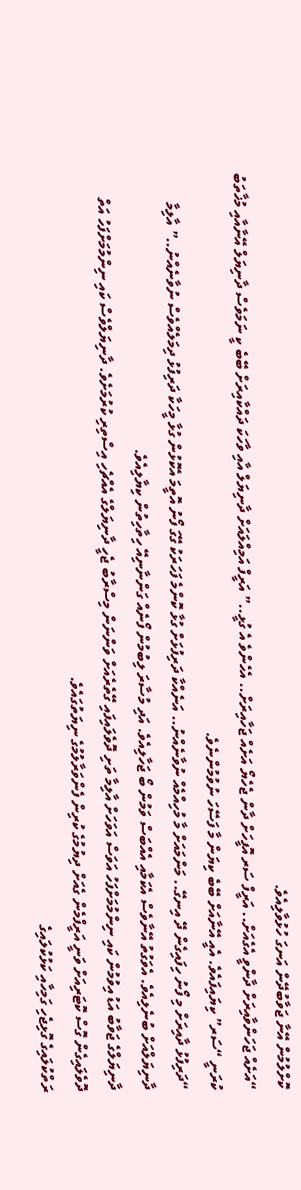ކޮށްލުމުން އޭނާ ޖަވާބުދޭން އަނގަ ހުޅުވާލިއެވެ.
“އަށެއް ޖަހަންވާއިރަށް ދާންވީ އެގެއަށް.. އަރީފް ސަރ އޮފީހަށް ދާން ޖެހެޔޯ އަށެއް ޖަހާއިރަށް.. އެހެންވެ އެ ގުޅީ..” އަރީފް އަމިއްލައަށް ދާނިޔަލް އާއި ވާހަކަ ދައްކާއިރަށް ބޭބެ ކީ ނަމަވެސް ދާނިޔަލް އޭނާއާއި މުޚާތަބު ކުރަނީ “ސަރ” ކިޔައިފައެވެ. އެއީ އޭނާއަށް ބޭބެ ކިޔަން މާ ފަސޭހަ ނުވުމުންނެވެ.
“ދަރިފުޅު ދާއިރަށް މި ފޯނު ހިފައިގެން ދޭ އިނގޭ.. މަންމައަށް މާ މުހިއްމެއް ނުވާނެއްނު.. އަނެއްކާ ދަރިފުޅަށް ގުޅާ ކޮންމެ ފަހަރަކު ގޭގަ ފޯނު އޮތީމަ އެކޮޅުން ގުޅާ މީހަކާ ދަރިފުޅު ދިމަލެއްވެސް ނުވާނެއްނު..” އާލިމާ ދާނިޔަލްއަށް ބުނެލިއެވެ. އެވަގުތު އޭނާވެސް އެކަމާއި އެއްބަސް ވަމުން ބޯ ޖަހާލިއެވެ. އަދި މުސާރަ ލިބުމުން ފޯނެއް ގަންނާނިއޭ ހިތާހިތުން ކިޔާލިއެވެ.
ދާނިޔަލްގެ ޖަވާބު އަޑު އިވުމުން ކައި ނިންމުމަށްފަހު އަވަސް އަވަހަށް އާލިމާ ތަށި ދޮވެލައިފައި ގޭތެރެއަށް ވަންނަން މިސްރާބު ޖެހީ ދާނިޔަލްގެ އެއްޗެހި އިސްތިރި ކުރުމަށެވެ. ދާނިޔަލްވެސް ކައި ނިންމުމަށްފަހު އަތް ދޮވެލައިގެން ގޮސް ކޮޓަރިއަށް ވަނީ އަރީފްމެން ގެއަށް ދިޔުމުގެ ކުރިން ފެންވަރާލުމުގެ ނިޔަތުގައެވެ.
ރަތްކުލައިގެ ގޮޅިޖެހި ގަމިހާއި ކަޅުކުލައިގެ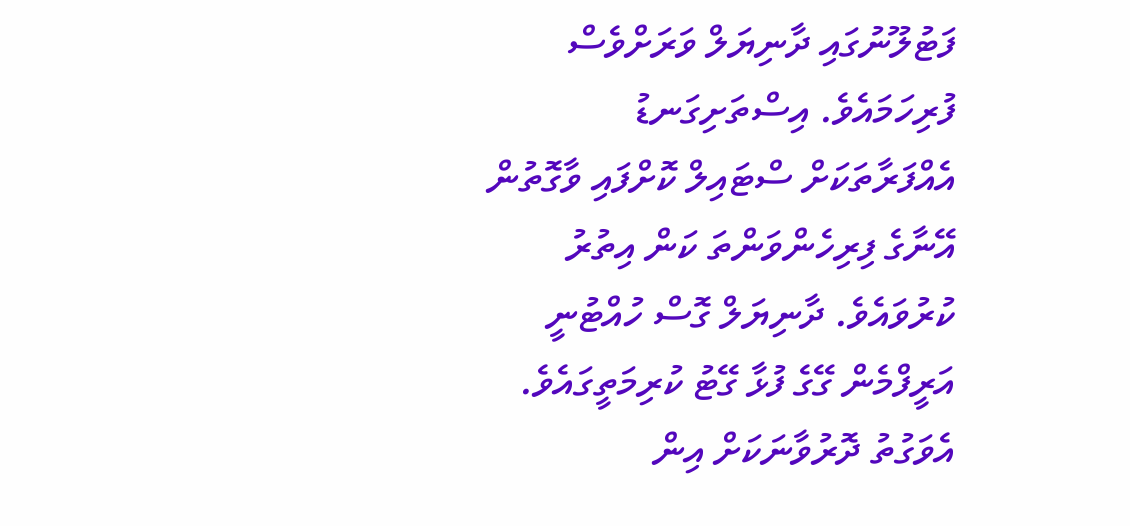ފަޓުލޫނުގައި ދާނިޔަލް ވަރަށްވެސް ފުރިހަމައެވެ. އިސްތަށިގަނޑު އެއްފަރާތަކަށް ސްޓައިލް ކޮށްފައި ވާގޮތުން އޭނާގެ ފިރިހެންވަންތަ ކަން އިތުރު ކުރުވައެވެ. ދާނިޔަލް ގޮސް ހުއްޓުނީ އަރީފްމެން ގޭގެ ފުޅާ ގޭޓު ކުރިމަތީގައެވެ. އެވަގުތު ދޮރުވާނަކަށް އިން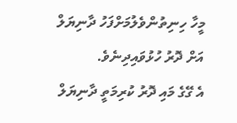މީހާ ހިނިތުންވެލުމަށްފަހު ދާނިޔަލް އަށް ދޮރު ހުޅުވައިދިނެވެ.
އެ ގޭގެ މައި ދޮރު ކުރިމަތީ ދާނިޔަލް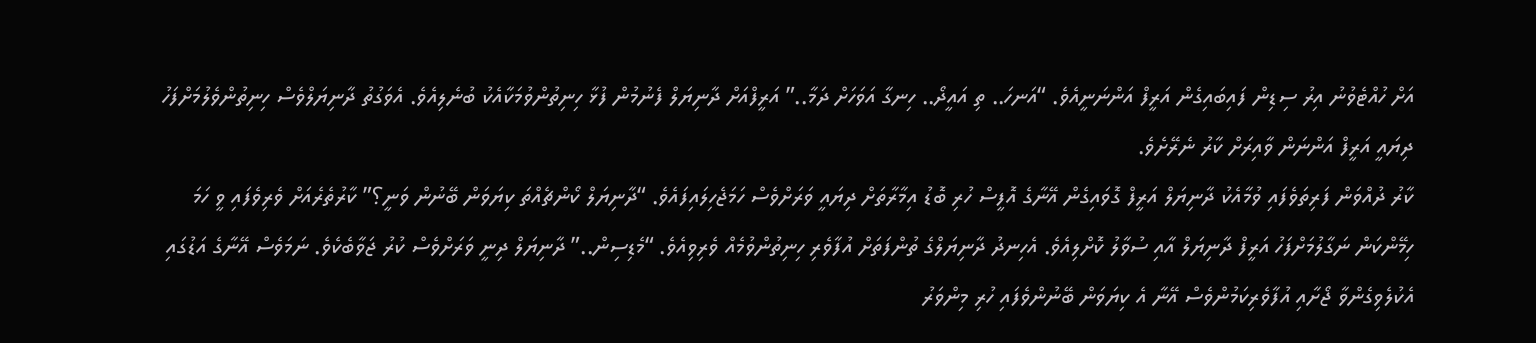އަށް ހުއްޓެވުނު އިރު ސިޑިން ފައިބައިގެން އަރީފް އަންނަނީއެވެ. “އަނހަ.. ތި އައީދޯ.. ހިނގާ އަވަހަށް ދަމާ..” އަރީފްއަށް ދާނިޔަލް ފެނުމުން ފުޅާ ހިނިތުންވުމަކާއެކު ބުނެލިއެވެ. އެވަގުތު ދާނިޔަލްވެސް ހިނިތުންވެލުމަށްފަހު ދިޔައީ އަރީފް އަންނަން ވާއިރަށް ކާރު ނެރޭށެވެ.
ކާރު ދުއްވަން ފަރިތަވެފައި ވުމާއެކު ދާނިޔަލް އަރީފް ގޮވައިގެން އޭނާގެ އޮފީސް ހުރި ބޮޑު އިމާރާތަށް ދިޔައީ ވަރަށްވެސް ހަމަޖެހިލައިފައެވެ. “ދާނިޔަލް ކޯންޗެއްތަ ކިޔަވަން ބޭނުން ވަނީ؟” ކާރުތެރެއަށް ވެރިވެފައި ވީ ހަމަ ހިމޭންކަން ނަގާލުމަށްފަހު އަރީފް ދާނިޔަލް އާއި ސުވާލު ކޮށްލިއެވެ. އެހިނދު ދާނިޔަލްގެ ތުންފަތަށް އުފާވެރި ހިނިތުންވުމެއް ވެރިވިއެވެ. “މެޑިސިން..” ދާނިޔަލް ދިނީ ވަރަށްވެސް ކުރު ޖަވާބެކެވެ. ނަމަވެސް އޭނާގެ އަޑުގައި އެކުލެވިގެންވާ ޖޯށާއި އުފާވެރިކަމުންވެސް އޭނާ އެ ކިޔަވަން ބޭނުންވެފައި ހުރި މިންވަރު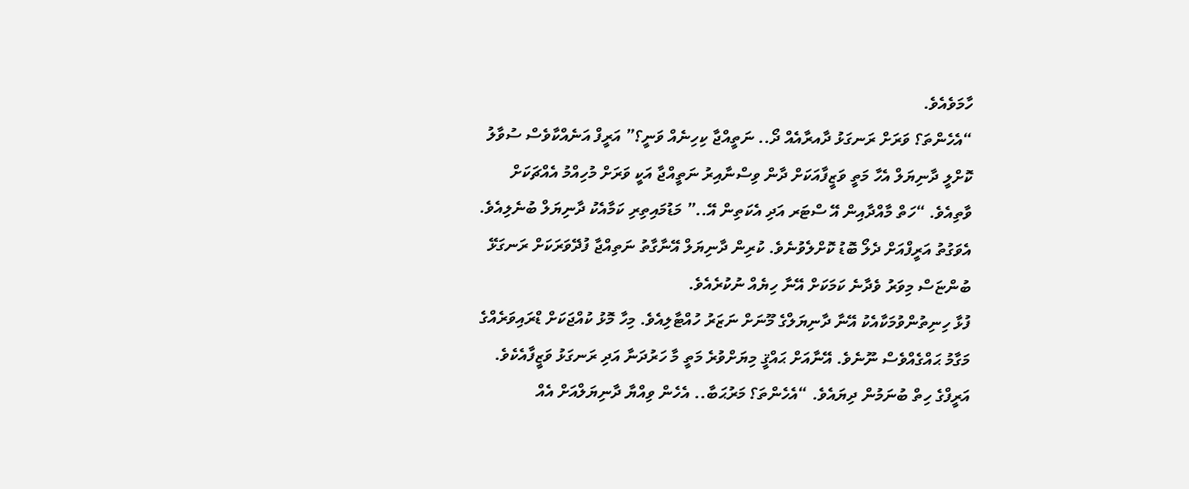ހާމަވެއެވެ.
“އެހެންތަ؟ ވަރަށް ރަނގަޅު ދާއރާއެއް ދޯ.. ނަތީއްޖާ ކިހިނެއް ވަނީ؟” އަރީފް އަނެއްކާވެސް ސުވާލު ކޮށްލީ ދާނިޔަލް އެހާ މަތީ ވަޒީފާއަކަށް ދާން ވިސްނާއިރު ނަތީއްޖާ އަކީ ވަރަށް މުހިއްމު އެއްޗަކަށް ވާތިއެވެ. “ހަތް މާއްދާއިން އޭ ސްޓަރ އަދި އެކަތިން އޭ..” މަޑުމައިތިރި ކަމާއެކު ދާނިޔަލް ބުނެލިއެވެ. އެވަގުތު އަރީފްއަށް ދެލޯ ބޮޑު ކޮށްލެވުނެވެ. ކުރިން ދާނިޔަލް އޭނާގާތު ނަތިއްޖާ ފުދޭވަރަކަށް ރަނގަޅޭ ބުންޏަސް މިވަރު ވެދާނެ ކަމަކަށް އޭނާ ހިޔެއް ނުކުރެއެވެ.
ފުޅާ ހިނިތުންވުމަކާއެކު އޭނާ ދާނިޔަލްގެ މޫނަށް ނަޒަރު ހުއްޓާލިއެވެ. މިހާ މޮޅު ކުއްޖަކަށް ޑްރައިވަރެއްގެ މަގާމު ޙައްގެއްވެސް ނޫނެވެ. އޭނާއަށް ޙައްޤީ މިޔަށްވުރެ މަތީ މާ ހަރުދަނާ އަދި ރަނގަޅު ވަޒީފާއެކެވެ. އަރީފްގެ ހިތް ބުނަމުން ދިޔައެވެ. “އެހެންތަ؟ މަރުޙަބާ.. އެހެން ވިއްޔާ ދާނިޔަލްއަށް އެއް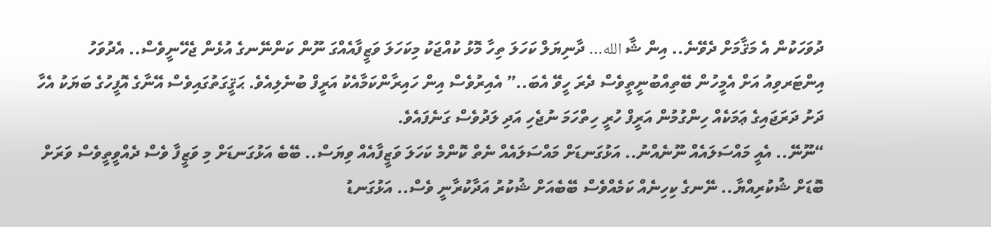ދުވަހަކުން އެ މަޤާމަށް ދެވޭނެ.. އިން ޝާ الله… ދާނިޔަލް ކަހަލަ ތިހާ މޮޅު ކުއްޖަކު މިކަހަލަ ވަޒީފާއެއްގަ ނޫން ކަންނޭނގެ އުޅެން ޖެހޭނީވެސް.. އެދުވަހު އިންޓަރވިއު އަށް އެމީހުން ބޭތިއްބުނީތީވެސް ދެރަ ހީވޭ އެބަ..” އެއިރުވެސް އިން ހައިރާންކަމާއެކު އަރީފް ބުނެލިއެވެ. ޙަޤީގަތުގައިވެސް އޭނާގެ އޮފީހުގެ ބަޔަކު އެހާ ދަށު ދަރަޖައިގެ ޢަމަކެއް ހިންގުމުން އަރީފް ހުރީ ހިތްހަމަ ނުޖެހި އަދި ލަދުވެސް ގަނެފައެވެ.
“ނޫނޭ.. އެއީ މައްސަލައެއް ނޫނެއްނު.. އަޅުގަނޑަށް މައްސަލައެއް ނެތް ކޮންމެ ކަހަލަ ވަޒީފާއެއް ވިޔަސް.. ބޭބެ އަޅުގަނޑަށް މި ވަޒީފާ ވެސް ދެއްވީތީވެސް ވަރަށް ބޮޑަށް ޝުކުރިއްޔާ.. ނޭނގެ ކިހިނެއް ކަމެއްވެސް ބޭބެއަށް ޝުކުރު އަދާކުރާނީ ވެސް.. އަޅުގަނޑު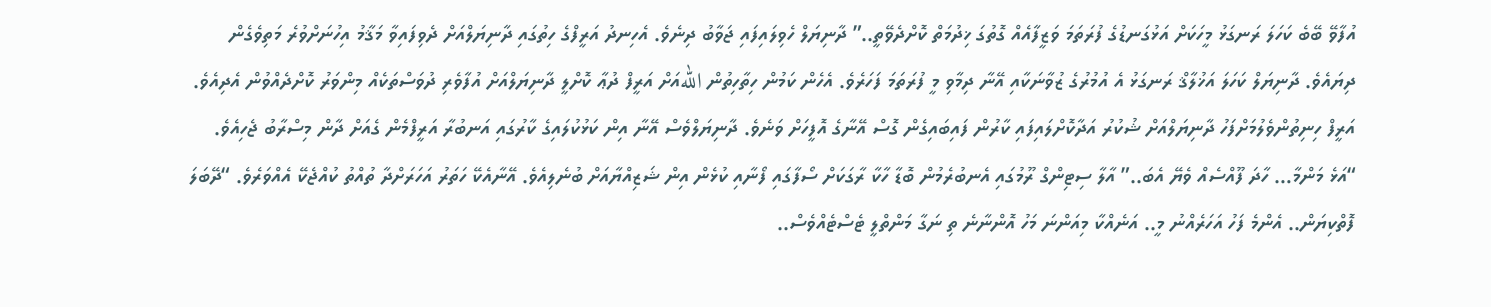އުފާވޭ ބޭބެ ކަހަލަ ރަނގަޅު މީހަކަށް އަޅުގަނޑުގެ ފުރަތަމަ ވަޒީފާއެއް ގޮތުގަ ޚިދުމަތް ކޮށްދެވޭތީ..” ދާނިޔަލް ހެވިލައިފައި ޖަވާބު ދިނެވެ. އެހިނދު އަރީފްގެ ހިތުގައި ދާނިޔަލްއަށް ދެވިފައިވާ މަޤާމު އިހުނަށްވުރެ މަތިވެގެން ދިޔައެވެ. ދާނިޔަލް ކަހަލަ އަޚުލާޤް ރަނގަޅު އެ އުމުރުގެ ޒުވާނަކާއި އޭނާ ދިމާވި މީ ފުރަތަމަ ފަހަރެވެ. އެހެން ކަމުން ހިތާހިތުން اللهއަށް އަރީފް ދުޢާ ކޮށްލީ ދާނިޔަލްއަށް އުފާވެރި ދުވަސްތަކެއް މިންވަރު ކޮށްދެއްވުން އެދިއެވެ.
އަރީފް ހިނިތުންވެލުމަށްފަހު ދާނިޔަލްއަށް ޝުކުރު އަދާކޮށްލައިފައި ކާރުން ފައިބައިގެން ގޮސް އޭނާގެ އޮފީހަށް ވަނެވެ. ދާނިޔަލްވެސް އޭނާ އިން ކަޅުކުލައިގެ ކާރުގައި އަނބުރާ އަރީފްމެން ގެއަށް ދާން މިސްރާބު ޖެހިއެވެ.
“އަޅެ މަންމާ… ހާދަ ފޫއްސެއް ވެޔޭ އެބަ..” އާލާ ސިޓިންގް ރޫމުގައި އެނބުރެމުން ބޮޑާ ހާކާ ރާގަކަށް ސޯފާގައި ފޯނާއި ކުޅެން އިން ޝަޒިއްޔާއަށް ބުނެލިއެވެ. އޭނާއެކޭ ހަތަރު އަހަރަށްދާ ތުއްތު ކުއްޖެކޭ އެއްވަރެވެ. “ދޭބަލަ ފޮތްކިޔަން.. އެންމެ ފަހު އަހަރެއްނު މީ.. އަނެއްކާ މިއަންނަ މަހު އޮންނާނެ ތި ނަގާ މަންތްލީ ޓެސްޓެއްވެސް..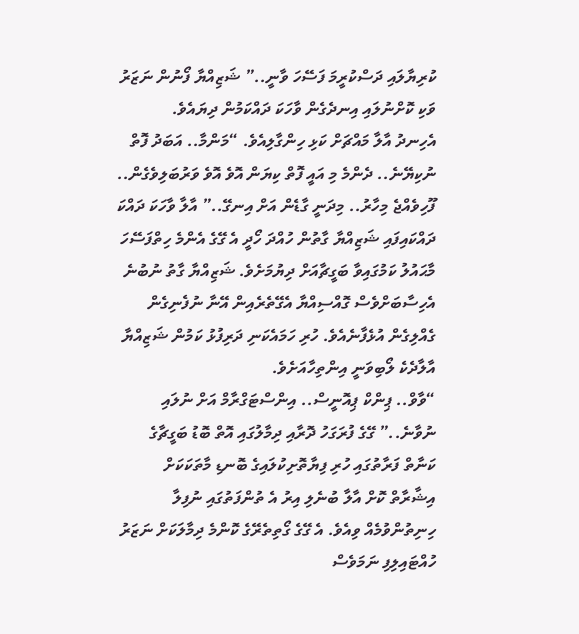ކުރިޔާލައި ދަސްކުރީމަ ފަސޭހަ ވާނީ..” ޝަޒިއްޔާ ފޯނުން ނަޒަރު ވަކި ކޮށްނުލައި އިނދެގެން ވާހަކަ ދައްކަމުން ދިޔައެވެ.
އެހިނދު އާލާ މައްޗަށް ކަޅި ހިންގާލިއެވެ. “މަންމާ.. އަބަދު ފޮތް ނުކިޔޭނެ.. ދެންމެ މި އައީ ފޮތް ކިޔަން އޮވެ އޮވެ ވަރުބަލިވެގެން.. ފޫހިވެއްޖެ މިހާރު.. މިދަނީ ގާޑެން އަށް އިނގޭ..” އާލާ ވާހަކަ ދައްކަ ދައްކައިފައި ޝަޒިއްޔާ ގާތުން ހުއްދަ ހޯދީ އެ ގޭގެ އެންމެ ހިތްފަސޭހަ މާޙައުލު ކަމުގައިވާ ބަގީޗާއަށް ދިޔުމަށެވެ. ޝަޒިއްޔާ ގާތު ނުބުނެ އެހިސާބަށްވެސް ގޮއްސިއްޔާ އެގޭތެރެއިން އޭނާ ނުފެނިގެން ގެއްލިގެން އުޅެފާނެއެވެ. ހުރި ހަމައެކަނި ދަރިފުޅު ކަމުން ޝަޒިއްޔާ އާލާދެކެ ލޯބިވަނީ އިންތިހާއަށެވެ.
“ވާވް.. ޕިންކް ޕިއޮނީސް.. އިންސްޓަގްރާމް އަށް ނުލައި ނުވާނެ..” ގޭގެ ފުރަގަހު ދޮރާއި ދިމާލުގައި އޮތް ބޮޑު ބަގީޗާގެ ކަނާތް ފަރާތުގައި ހުރި ފިޔާތޮށިކުލައިގެ ބޮނޑި މާތަކަކަށް އިޝާރާތް ކޮށް އާލާ ބުނެލި އިރު އެ ތުންފަތުގައި ނުފިލާ ހިނިތުންވުމެއް ވިއެވެ. އެ ގޭގެ ގޯތިތެރޭގެ ކޮންމެ ދިމާލަކަށް ނަޒަރު ހުއްޓައިލިފި ނަމަވެސް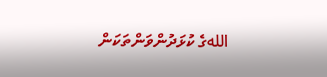اللهގެ ކުޅަދުންވަންތަކަން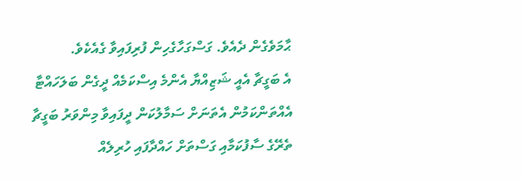ޙާމަވެގެން ދެއެވެ. ގަސްގަހާގެހިން ފުރިފައިވާ ގެއެކެވެ.
އެ ބަގީޗާ އެއީ ޝަޒިއްޔާ އެންމެ އިސްކަމެއް ދީގެން ބަލަހައްޓާ އެއްތަންކަމުން އެތަނަށް ސަމާލުކަން ދީފައިވާ މިންވަރު ބަގީޗާ ތެރޭގެ ސާފުކަމާއި ގަސްތަށް ހައްދާފައި ހުރިލެއް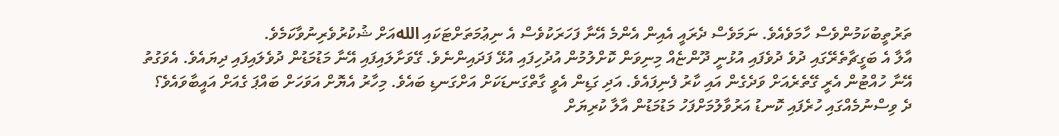ތަރުތީބުކަމުންވެސް ހާމަވެއެވެ. ނަމަވެސް ދެރައީ އެއިން އެންމެ އޭނާ ފަހަރަކުވެސް އެ ނިޢުމަތަށްޓަކައި اللهއަށް ޝުކުރުވެރިނުވާކަމެވެ.
އާލާ އެ ބަގީޗާތެރޭގައި ދުވެ ދުވެފައި އުޅުނީ ދޫންޏެއް މިނިވަން ކޮށްލުމުން އުދުހިފައި އުޅޭ ފަދައިންނެވެ. ގޭވަށާލައިފައި އޭނާ މަޑުމަޑުން ދުވެލައިފައި ދިޔައެވެ. އެވަގުތު އޭނާ ހުއްޓުން އެރީ ގޭތެރެއަށް ވަދެގެން އައި ކާރު ފެނިފައެވެ. އަދި ގަޑިން އެވީ ގާތްގަނޑަކަށް އަށްގަނޑި ބައެވެ. މިހާރު އެޔޮށް އަވަހަށް ބައްޕަ ގެއަށް އައީބާވައެވެ؟ ދެ ވިސްނުމެއްގައި ހުރެފައި ކޮނޑު އަރުވާލުމަށްފަހު މަޑުމަޑުން އާލާ ކުރިޔަށް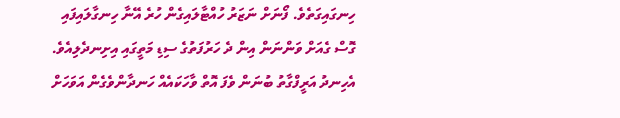ހިނގައިގަތެވެ. ފޯނަށް ނަޒަރު ހުއްޓާލައިގެން ހުރެ އޭނާ ހިނގާލައިފައި ގޮސް ގެއަށް ވަންނަން އިން ދެ ހަރުފަތުގެ ސިޑި މަތީގައި އިށިނދެލިއެވެ.
އެހިނދު އަރީފްގާތު ބުނަން ވެފަ އޮތް ވާހަކައެއް ހަނދާންވެގެން އަވަހަށް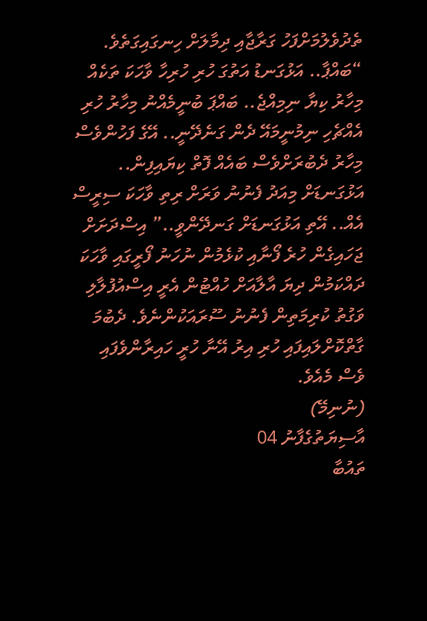ތެދުވެލުމަށްފަހު ގަރާޖާއި ދިމާލަށް ހިނގައިގަތެވެ. “ބައްޕާ.. އަޅުގަނޑު އަތުގަ ހުރި ހުރިހާ ވާހަކަ ތަކެއް މިހާރު ކިޔާ ނިމިއްޖެ.. ބައްޕަ ބުނީމެއްނު މިހާރު ހުރި އެއްޗެހި ނިމުނީމައޭ ދެން ގަނެދޭނީ.. އޭގެ ފަހުންވެސް މިހާރު ދެބުރަށްވެސް ބައެއް ފޮތް ކިޔައިފިން.. އަޅުގަނޑަށް މިއަދު ފެނުނު ވަރަށް ރިތި ވާހަކަ ސިރީސް އެއް.. އޭތި އަޅުގަނޑަށް ގަނދޭންވީ..” އިސްދަށަށް ޖަހައިގެން ހުރެ ފޯނާއި ކުޅެމުން ނުހަނު ފޯރީގައި ވާހަކަ ދައްކަމުން ދިޔަ އާލާއަށް ހުއްޓުން އެރީ އިސްއުފުލާލި ވަގުތު ކުރިމަތިން ފެނުނު ސޫރައަކުންނެވެ. ދެބުމަ ގާތްކޮށްލައިފައި ހުރި އިރު އޭނާ ހުރީ ހައިރާންވެފައި ވެސް މެއެވެ.
(ނުނިމޭ)
އާސިޔަތުގެފާނު 04
ތައުބާ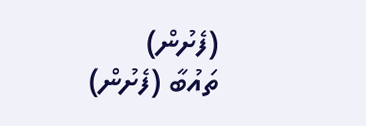(ފެށުން)
ތައުބާ (ފެށުން)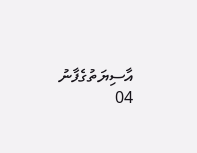އާސިޔަތުގެފާނު 04